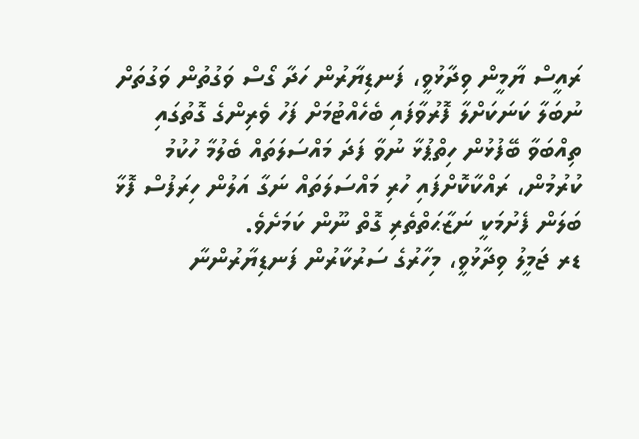ރައީސް ޔާމީން ވިދާޅުވީ، ފަނޑިޔާރުން ހަދާ ގޯސް ވަގުތުން ވަގުތަށް ނުބަލާ ކަނަކަށްލާ ފޮރުވާފައި ބެހެއްޓުމަށް ފަހު ވެރިންގެ ގޮތުގައި ތިއްބަވާ ބޭފުޅުން ހިތްޕުޅާ ނުވާ ފަދަ މައްސަލަތައް ބެލުމާ ހުކުމު ކުރުމުން، ރައްކާކޮށްފައި ހުރި މައްސަލަތައް ނަގާ އަލުން ހިރަފުސް ފޮޅާ ބަލަން ފެށުމަކީ ނަޒާޙަތްތެރި ގޮތް ނޫން ކަމަށެވެ.
ޑރ ޖަމީލު ވިދާޅުވީ، މިހާރުގެ ސަރުކާރުން ފަނޑިޔާރުންނާ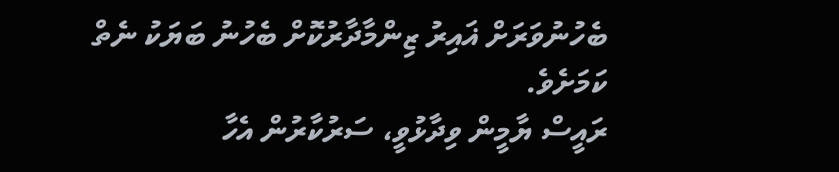ބެހުނުވަރަށް ޣައިރު ޒިންމާދާރުކޮށް ބެހުނު ބަޔަކު ނެތް ކަމަށެވެ.
ރައީސް ޔާމީން ވިދާޅުވީ، ސަރުކާރުން އެހާ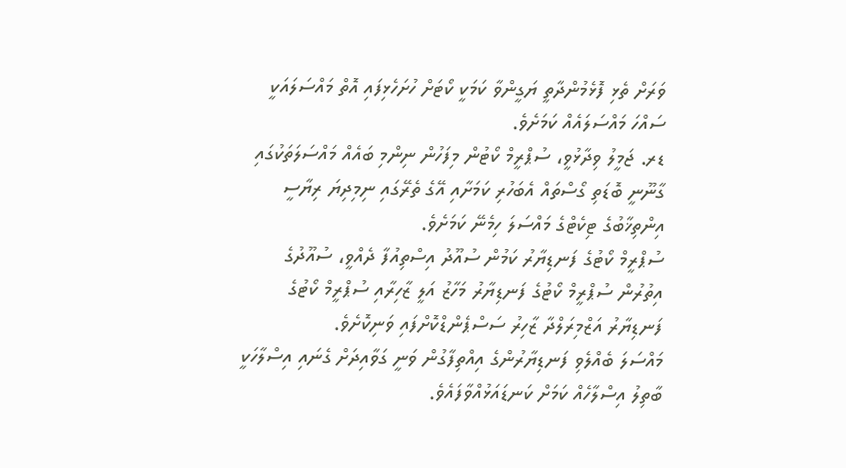ވަރަށް ތެޅި ފޮޅެމުންދާތީ ޔަގީންވާ ކަމަކީ ކޯޓަށް ހުށަހެޅިފައި އޮތް މައްސަލައަކީ ސައްހަ މައްސަލައެއް ކަމަށެވެ.
ޑރ. ޖަމީލު ވިދާޅުވީ، ސުޕްރީމް ކޯޓުން މިފަހުން ނިންމި ބައެއް މައްސަލަތަކުގައި ގާނޫނީ ބޮޑަތި ގޯސްތައް އެބަހުރި ކަމަށާއި އޭގެ ތެރޭގައި ނިމިދިޔަ ރިޔާސީ އިންތިޚާބުގެ ޓިކެޓްގެ މައްސަލަ ހިމެނޭ ކަމަށެވެ.
ސުޕްރީމް ކޯޓުގެ ފަނޑިޔާރު ކަމުން ސުއޫދު އިސްތިއުފާ ދެއްވީ، ސުއޫދުގެ އިތުރުން ސުޕްރީމް ކޯޓުގެ ފަނޑިޔާރު މަހާޒު އަލީ ޒާހިރާއި ސުޕްރީމް ކޯޓުގެ ފަނޑިޔާރު އަޒްމިރަލްދާ ޒާހިރު ސަސްޕެންޑްކޮށްފައި ވަނިކޮށެވެ.
މައްސަލަ ބެއްލެވި ފަނޑިޔާރުންގެ އިއްތިފާގުން ވަނީ ގަވާއިދަށް ގެނައި އިސްލާހަކީ ބާތިލު އިސްލާހެއް ކަމަށް ކަނޑައަޅުއްވާފައެވެ.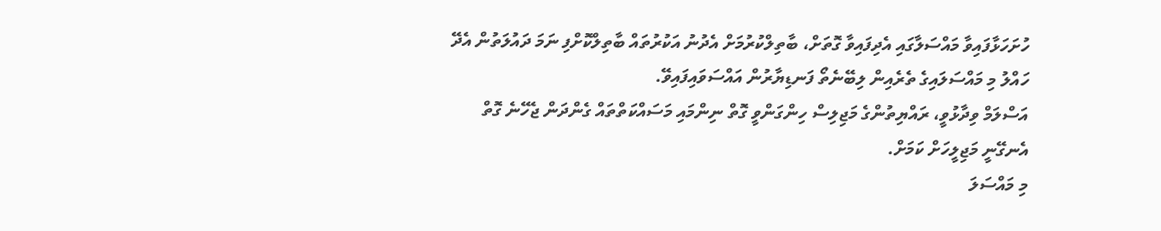ހުށަހަޅާފައިވާ މައްސަލާގައި އެދިފައިވާ ގޮތަށް، ބާތިލްކުރުމަށް އެދުނު އަކުރުތައް ބާތިލްކޮށްފި ނަމަ ދައުލަތުން އެދޭ ހައްލު މި މައްސަލައިގެ ތެރެއިން ލިބޭނެތޯ ފަނޑިޔާރުން އައްސަވައިފައިވޭ.
އަސްލަމް ވިދާޅުވީ، ރައްޔިތުންގެ މަޖިލިސް ހިންގަންވީ ގޮތް ނިންމައި މަސައްކަތްތައް ގެންދަން ޖެހޭނެ ގޮތް އެނގޭނީ މަޖިލީހަށް ކަމަށް.
މި މައްސަލަ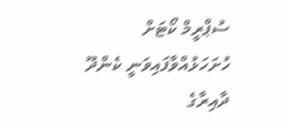ސުޕްރީމް ކޯޓަށް ހުށަހަޅުއްވާފައިވަނީ ކެންދޫ ދާއިރާގެ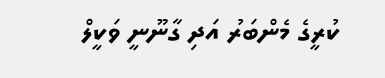ކުރީގެ މެންބަރު އަދި ގާނޫނީ ވަކީލް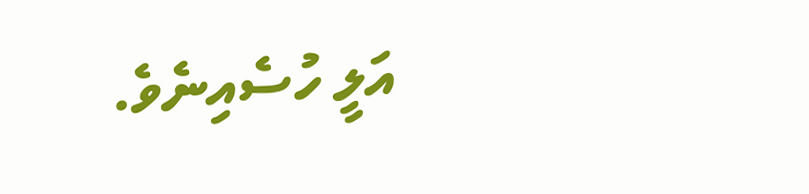އަލީ ހުސެއިނެވެ.